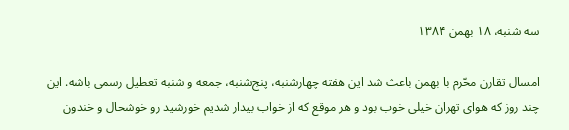سه شنبه، ۱۸ بهمن ۱۳۸۴

امسال تقارن محّرم با بهمن باعث شد اين هفته چهارشنبه، پنج‌شنبه، جمعه و شنبه تعطيل رسمی باشه. اين چند روز كه هوای تهران خيلی خوب بود و هر موقع كه از خواب بيدار شديم خورشيد رو خوشحال و خندون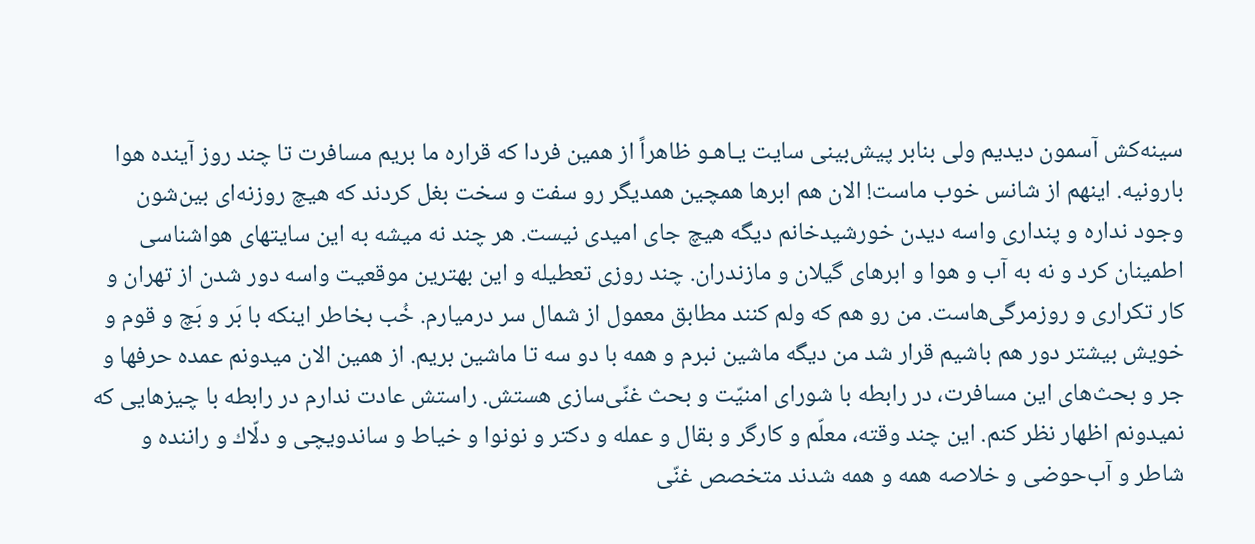سينه‌كش آسمون ديديم ولی بنابر پيش‌بينی سايت يـاهـو ظاهراً از همين فردا كه قراره ما بريم مسافرت تا چند روز آينده هوا بارونیه. اينهم از شانس خوب ماست! الان هم ابرها همچين همديگر رو سفت و سخت بغل كردند كه هيچ روزنه‌ای بين‌شون وجود نداره و پنداری واسه ديدن خورشيدخانم ديگه هيچ جای اميدی نيست. هر چند نه ميشه به اين سايتهای هواشناسی اطمينان كرد و نه به آب و هوا و ابرهای گيلان و مازندران. چند روزی تعطيله و اين بهترين موقعيت واسه دور شدن از تهران و كار تكراری و روزمرگی‌هاست. من رو هم كه ولم كنند مطابق معمول از شمال سر درميارم. خُب بخاطر اينكه با بَر و بَچ و قوم و خويش بيشتر دور هم باشيم قرار شد من ديگه ماشين نبرم و همه با دو سه تا ماشين بريم. از همين الان ميدونم عمده حرفها و جر و بحث‌های اين مسافرت، در رابطه با شورای امنيّت و بحث غنّی‌سازی هستش. راستش عادت ندارم در رابطه با چيزهايی كه نميدونم اظهار نظر كنم. اين چند وقته، معلّم و كارگر و بقال و عمله و دكتر و نونوا و خياط و ساندويچی و دلّاك و راننده و شاطر و آب‌حوضی و خلاصه همه و همه شدند متخصص غنّی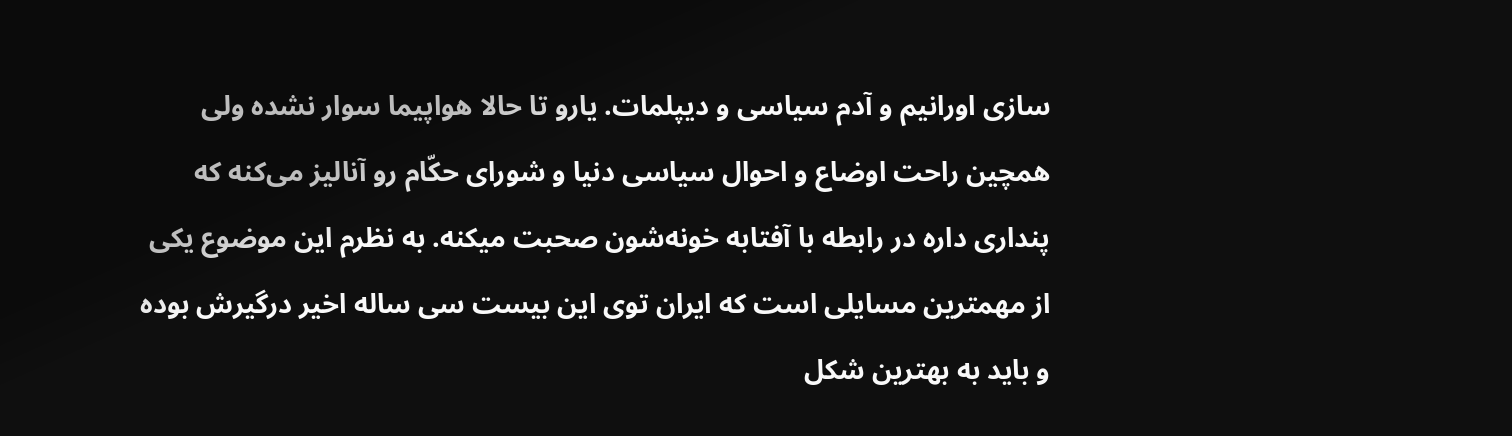سازی اورانيم و آدم سياسی و ديپلمات. يارو تا حالا هواپيما سوار نشده ولی همچين راحت اوضاع و احوال سياسی دنيا و شورای حكّام رو آناليز می‌كنه كه پنداری داره در رابطه با آفتابه خونه‌شون صحبت ميكنه. به نظرم اين موضوع يكی از مهمترين مسايلی است كه ايران توی اين بيست سی ‌ساله اخير درگيرش بوده و بايد به بهترين شكل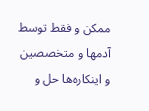ممكن و فقط توسط آدمها و متخصصين و اينكاره‌ها حل و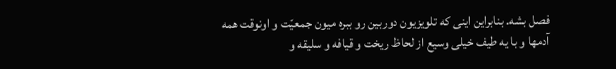فصل بشه. بنابراين اينی كه تلويزيون دوربين رو ببره ميون جمعيّت و اونوقت همه آدمها و با يه طيف خيلی وسيع از لحاظ ريخت و قيافه و سليقه و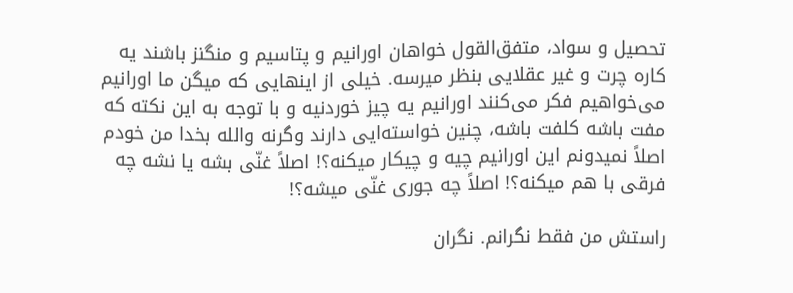تحصیل و سواد، متفق‌القول خواهان اورانيم و پتاسيم و منگنز باشند يه كاره چرت و غير عقلايی بنظر ميرسه. خيلی از اينهايی كه ميگن ما اورانيم می‌خواهيم فكر می‌كنند اورانيم يه چيز خوردنيه و با توجه به اين نكته كه مفت باشه كلفت باشه، چنين خواسته‌ايی دارند وگرنه والله بخدا من خودم اصلاً نميدونم اين اورانيم چيه و چيكار ميكنه؟! اصلاً غنّی بشه يا نشه چه فرقی با هم ميكنه؟! اصلاً چه جوری غنّی ميشه؟!

راستش من فقط نگرانم. نگران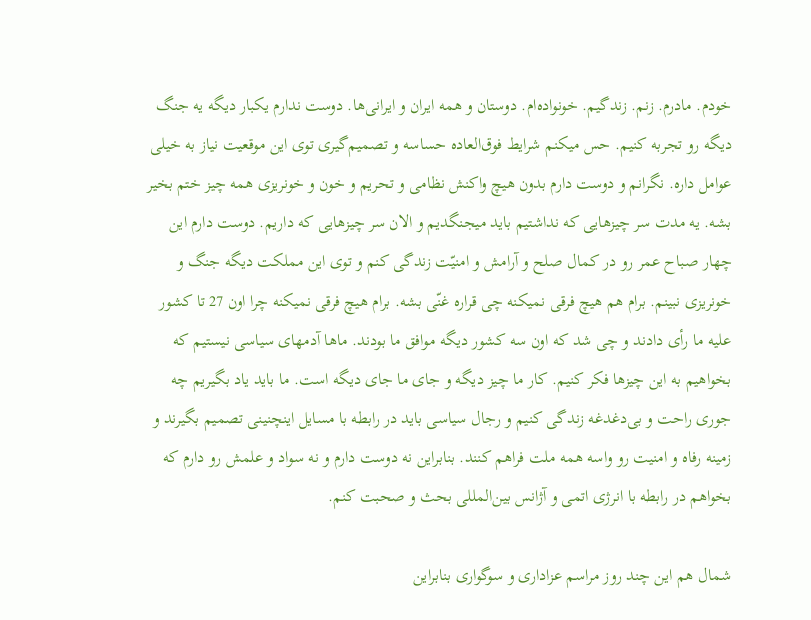خودم. مادرم. زنم. زندگيم. خونواده‌ام. دوستان و همه ايران و ايرانی‌ها. دوست ندارم يكبار ديگه يه جنگ ديگه رو تجربه كنيم. حس ميكنم شرايط فوق‌العاده حساسه و تصميم‌گيری توی اين موقعيت نياز به خيلی عوامل داره. نگرانم و دوست دارم بدون هيچ واكنش نظامی و تحريم و خون و خونريزی همه چيز ختم بخير بشه. يه مدت سر چيزهايی كه نداشتيم بايد ميجنگديم و الان سر چيزهايی كه داريم. دوست دارم اين چهار صباح عمر رو در كمال صلح و آرامش و امنيّت زندگی كنم و توی اين مملكت ديگه جنگ و خونريزی نبينم. برام هم هيچ فرقی نميكنه چی قراره غنّی بشه. برام هيچ فرقی نميكنه چرا اون 27 تا كشور عليه ما رأی دادند و چی شد كه اون سه كشور ديگه موافق ما بودند. ماها آدمهای سياسی نيستيم كه بخواهيم به اين چيزها فكر كنيم. كار ما چيز ديگه و جای ما جای ديگه است. ما بايد ياد بگيريم چه جوری راحت و بی‌دغدغه زندگی كنيم و رجال سياسی بايد در رابطه با مسايل اينچنينی تصميم بگيرند و زمينه رفاه و امنيت رو واسه همه ملت فراهم كنند. بنابراين نه دوست دارم و نه سواد و علمش رو دارم كه بخواهم در رابطه با انرژی اتمی و آژانس بين‌المللی بحث و صحبت كنم.

شمال هم اين چند روز مراسم عزاداری و سوگواری بنابراين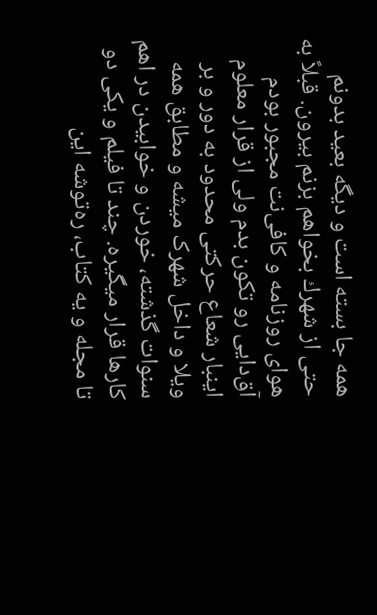همه جا بسته است و ديگه بعيد بدونم حتی از شهرك بخواهم بزنم بيرون. قبلاً به هوای روزنامه و كافی‌نت مجبور بودم آق‌دايی رو تكون بدم ولی از قرار معلوم اينبار شعاع حركتی محدود به دور و بر ویلا و داخل شهرک ميشه و مطابق همه سنوات گذشته، خوردن و خوابيدن در اهم كارها قرار ميگيره. چند تا فيلم و يكی دو تا مجله و يه كتاب، ره‌توشه اين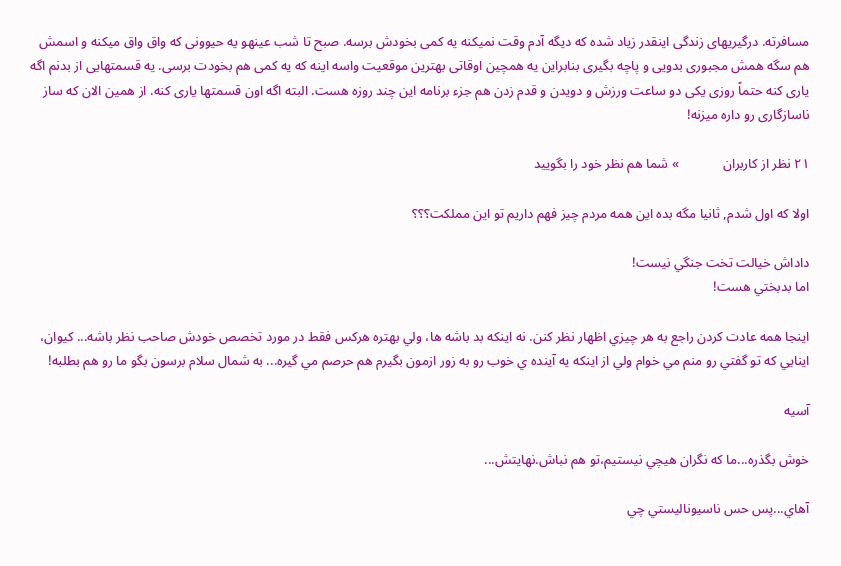مسافرته. درگيريهای زندگی اينقدر زياد شده كه ديگه آدم وقت نميكنه يه كمی بخودش برسه. صبح تا شب عينهو يه حيوونی كه واق واق ميكنه و اسمش هم سگه همش مجبوری بدويی و پاچه بگيری بنابراين يه همچين اوقاتی بهترين موقعيت واسه اينه كه يه كمی ‌هم بخودت برسی. يه قسمتهايی از بدنم اگه ياری كنه حتماً روزی يكی دو ساعت ورزش و دويدن و قدم زدن هم جزء برنامه اين چند روزه هست. البته اگه اون قسمتها ياری كنه. از همين الان كه ساز ناسازگاری رو داره میزنه!

۲۱ نظر از کاربران             » شما هم نظر خود را بگویید

اولا كه اول شدم, ثانيا مگه بده اين همه مردم چيز فهم داريم تو اين مملكت؟؟؟

داداش خيالت تخت جنگي نيست!
اما بدبختي هست!

اينجا همه عادت كردن راجع به هر چيزي اظهار نظر كنن. نه اينكه بد باشه ها، ولي بهتره هركس فقط در مورد تخصص خودش صاحب نظر باشه... كيوان، اينايي كه تو گفتي رو منم مي خوام ولي از اينكه يه آينده ي خوب رو به زور ازمون بگيرم هم حرصم مي گيره... به شمال سلام برسون بگو ما رو هم بطلبه!

آسیه

خوش بگذره...ما كه نگران هيچي نيستيم،تو هم نباش.نهايتش...

آهاي...پس حس ناسيوناليستي چي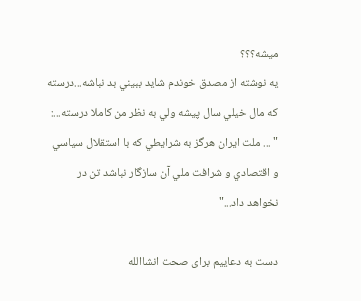ميشه؟؟؟
يه نوشته از مصدق خوندم شايد ببيني بد نباشه...درسته كه مال خيلي سال پيشه ولي به نظر من كاملا درسته...:
" ... ملت ايران هرگز به شرايطي كه با استقلال سياسي و اقتصادي و شرافت ملي آن سازگار نباشد تن در نخواهد داد..."

دست به دعاييم برای صحت انشاالله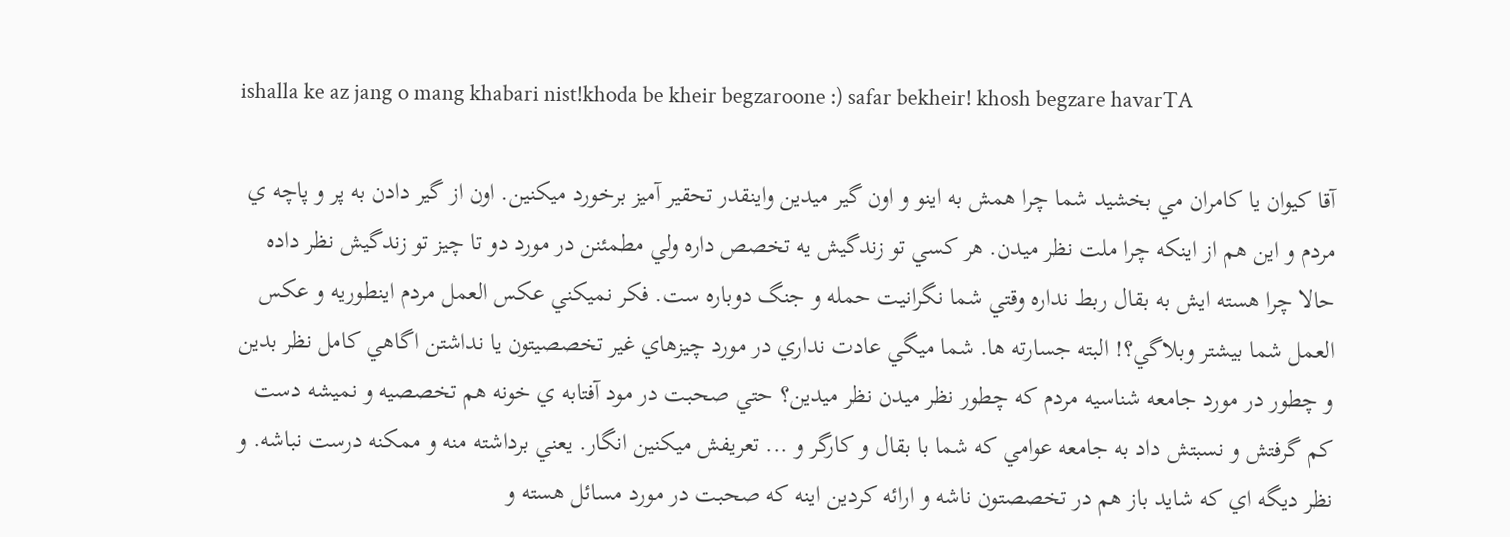ishalla ke az jang o mang khabari nist!khoda be kheir begzaroone :) safar bekheir! khosh begzare havarTA

آقا كيوان يا كامران مي بخشيد شما چرا همش به اينو و اون گير ميدين واينقدر تحقير آميز برخورد ميكنين. اون از گير دادن به پر و پاچه ي مردم و اين هم از اينكه چرا ملت نظر ميدن. هر كسي تو زندگيش يه تخصص داره ولي مطمئنن در مورد دو تا چيز تو زندگيش نظر داده حالا چرا هسته ايش به بقال ربط نداره وقتي شما نگرانيت حمله و جنگ دوباره ست. فكر نميكني عكس العمل مردم اينطوريه و عكس العمل شما بيشتر وبلاگي؟! البته جسارته ها. شما ميگي عادت نداري در مورد چيزهاي غير تخصصيتون يا نداشتن اگاهي كامل نظر بدين و چطور در مورد جامعه شناسيه مردم كه چطور نظر ميدن نظر ميدين؟ حتي صحبت در مود آفتابه ي خونه هم تخصصيه و نميشه دست كم گرفتش و نسبتش داد به جامعه عوامي كه شما با بقال و كارگر و ... تعريفش ميكنين انگار. يعني برداشته منه و ممكنه درست نباشه. و نظر ديگه اي كه شايد باز هم در تخصصتون ناشه و ارائه كردين اينه كه صحبت در مورد مسائل هسته و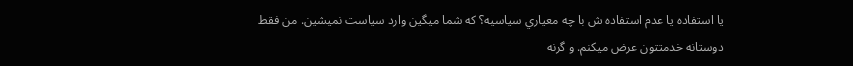يا استفاده يا عدم استفاده ش با چه معياري سياسيه؟ كه شما ميگين وارد سياست نميشين. من فقط دوستانه خدمتتون عرض ميكنم. و گرنه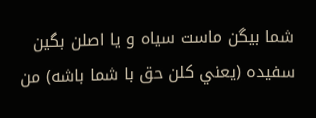شما بيگن ماست سياه و يا اصلن بگين سفيده (يعني كلن حق با شما باشه) من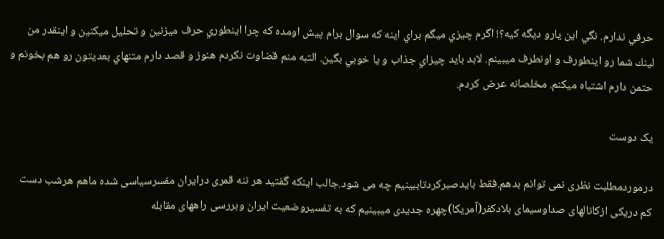حرفي ندارم. نگي اين يارو ديگه كيه؟! اگرم چيزي ميگم براي اينه كه سوال برام پيش اومده كه چرا اينطوري حرف ميزنين و تحليل ميكنين و اينقدر من لينك شما رو اينطورف و اونطرف ميبينم. لابد بايد چيزاي جذاب و يا خوبي بگين. التبه منم قضاوت نكردم هنوز و قصد دارم متنهاي بعديتون رو هم بخونم و حتمن دارم اشتباه ميكنم. مخلصانه عرض كردم.

یک دوست

درموردمطلبت نظری نمی توانم بدهم.فقط بایدصبرکردتاببینیم چه می شود.جالب اینکه گفتید هر ننه قمری درایران مفسرسیاسی شده ماهم هرشب دست کم دریکی ازکانالهای صداوسیمای بلادکفر(آمریکا)چهره جدیدی میبینیم که به تفسیروضعیت ایران وبررسی راههای مقابله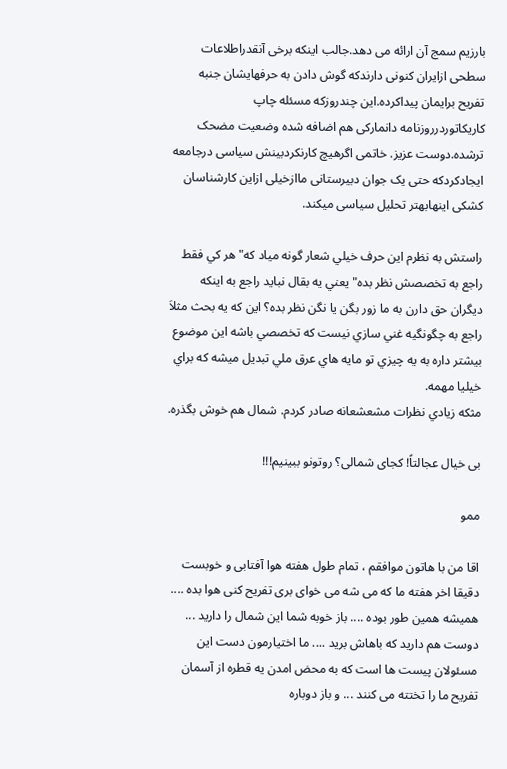بارزیم سمج آن ارائه می دهد.جالب اینکه برخی آنقدراطلاعات سطحی ازایران کنونی دارندکه گوش دادن به حرفهایشان جنبه تفریح برایمان پیداکرده.این چندروزکه مسئله چاپ کاریکاتوردرروزنامه دانمارکی هم اضافه شده وضعیت مضحک ترشده.دوست عزیز. خاتمی اگرهیچ کارنکردبینش سیاسی درجامعه ایجادکردکه حتی یک جوان دبیرستانی ماازخیلی ازاین کارشناسان کشکی اینهابهتر تحلیل سیاسی میکند.

راستش به نظرم اين حرف خيلي شعار گونه مياد كه" هر كي فقط راجع به تخصصش نظر بده" يعني يه بقال نبايد راجع به اينكه ديگران حق دارن به ما زور بگن يا نگن نظر بده؟ اين كه يه بحث مثلاَ راجع به چگونگيه غني سازي نيست كه تخصصي باشه اين موضوع بيشتر داره به يه چيزي تو مايه هاي عرق ملي تبديل ميشه كه براي خيليا مهمه.
مثكه زيادي نظرات مشعشعانه صادر كردم. شمال هم خوش بگذره.

بی خیال عجالتاً! کجای شمالی؟ روتونو ببینیم!!!

ممو

اقا من با هاتون موافقم ، تمام طول هفته هوا آفتابی و خوبست دقیقا اخر هفته ما که می شه می خوای بری تفریح کنی هوا بده .... همیشه همین طور بوده .... باز خوبه شما این شمال را دارید ... دوست هم دارید که باهاش برید .... ما اختیارمون دست این مسئولان پیست ها است که به محض امدن یه قطره از آسمان تفریح ما را تختته می کنند ... و باز دوباره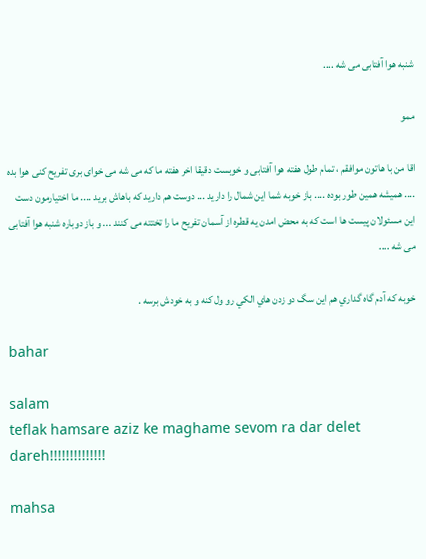شنبه هوا آفتابی می شه ....

ممو

اقا من با هاتون موافقم ، تمام طول هفته هوا آفتابی و خوبست دقیقا اخر هفته ما که می شه می خوای بری تفریح کنی هوا بده .... همیشه همین طور بوده .... باز خوبه شما این شمال را دارید ... دوست هم دارید که باهاش برید .... ما اختیارمون دست این مسئولان پیست ها است که به محض امدن یه قطره از آسمان تفریح ما را تختته می کنند ... و باز دوباره شنبه هوا آفتابی می شه ....

خوبه كه آدم گاه گداري هم اين سگ دو زدن هاي الكي رو ول كنه و به خودش برسه .

bahar

salam
teflak hamsare aziz ke maghame sevom ra dar delet dareh!!!!!!!!!!!!!!

mahsa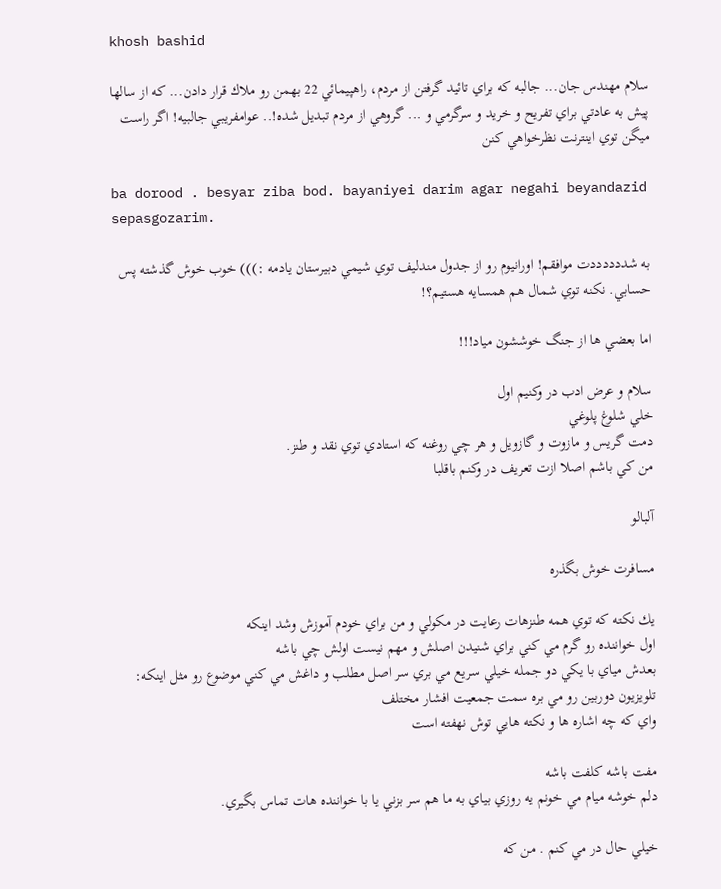khosh bashid

سلام مهندس جان... جالبه كه براي تائيد گرفتن از مردم، راهپيمائي 22 بهمن رو ملاك قرار دادن... كه از سالها پيش به عادتي براي تفريح و خريد و سرگرمي و ... گروهي از مردم تبديل شده!.. عوامفريبي جالبيه! اگر راست ميگن توي اينترنت نظرخواهي كنن

ba dorood . besyar ziba bod. bayaniyei darim agar negahi beyandazid sepasgozarim.

به شددددددت موافقم! اورانيوم رو از جدول مندليف توي شيمي دبيرستان يادمه :))) خوب خوش گذشته پس حسابي. نكنه توي شمال هم همسايه هستيم؟!

اما بعضي ها از جنگ خوششون مياد!!!

سلام و عرض ادب در وكنيم اول
خلي شلوغ پلوغي
دمت گريس و مازوت و گازويل و هر چي روغنه كه استادي توي نقد و طنز.
من كي باشم اصلا ازت تعريف در وكنم باقلبا

آلبالو

مسافرت خوش بگذره

يك نكته كه توي همه طنزهات رعايت در مكولي و من براي خودم آموزش وشد اينكه
اول خواننده رو گرم مي كني براي شنيدن اصلش و مهم نيست اولش چي باشه
بعدش مياي با يكي دو جمله خيلي سريع مي بري سر اصل مطلب و داغش مي كني موضوع رو مثل اينكه: تلويزيون دوربين رو مي بره سمت جمعيت افشار مختلف
واي كه چه اشاره ها و نكته هايي توش نهفته است

مفت باشه كلفت باشه
دلم خوشه ميام مي خونم يه روزي بياي به ما هم سر بزني يا با خواننده هات تماس بگيري.

خيلي حال در مي كنم . من كه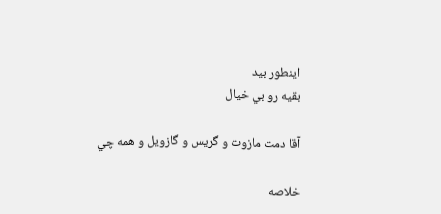اينطور بيد
بقيه رو بي خيال

آقا دمت مازوت و گريس و گازويل و همه چي

خلاصه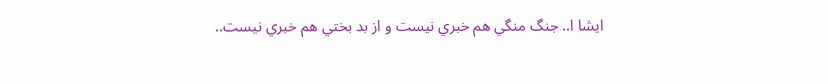ايشا ا.. جنگ منگي هم خبري نيست و از بد بختي هم خبري نيست..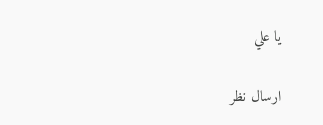يا علي

ارسال نظر